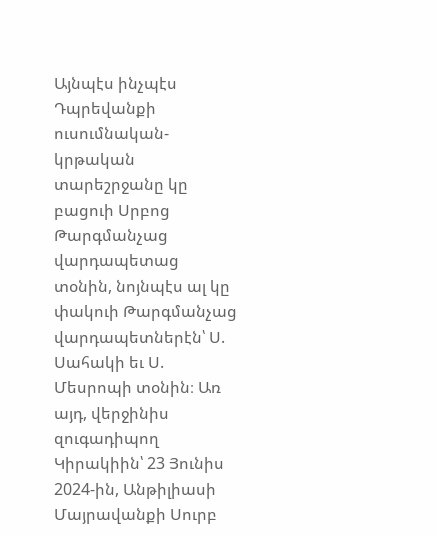Այնպէս ինչպէս Դպրեվանքի ուսումնական-կրթական տարեշրջանը կը բացուի Սրբոց Թարգմանչաց վարդապետաց տօնին, նոյնպէս ալ կը փակուի Թարգմանչաց վարդապետներէն՝ Ս. Սահակի եւ Ս. Մեսրոպի տօնին։ Առ այդ, վերջինիս զուգադիպող Կիրակիին՝ 23 Յունիս 2024-ին, Անթիլիասի Մայրավանքի Սուրբ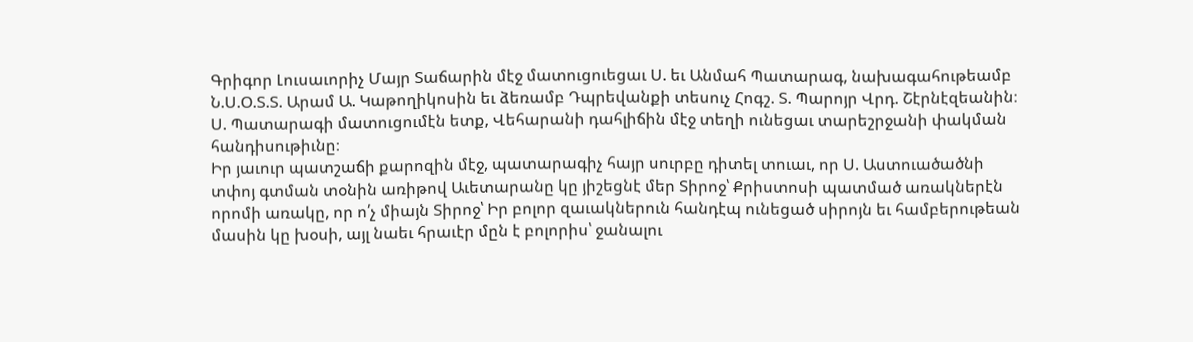Գրիգոր Լուսաւորիչ Մայր Տաճարին մէջ մատուցուեցաւ Ս. եւ Անմահ Պատարագ, նախագահութեամբ Ն.Ս.Օ.Տ.Տ. Արամ Ա. Կաթողիկոսին եւ ձեռամբ Դպրեվանքի տեսուչ Հոգշ. Տ. Պարոյր Վրդ. Շէրնէզեանին։ Ս. Պատարագի մատուցումէն ետք, Վեհարանի դահլիճին մէջ տեղի ունեցաւ տարեշրջանի փակման հանդիսութիւնը։
Իր յաւուր պատշաճի քարոզին մէջ, պատարագիչ հայր սուրբը դիտել տուաւ, որ Ս. Աստուածածնի տփոյ գտման տօնին առիթով Աւետարանը կը յիշեցնէ մեր Տիրոջ՝ Քրիստոսի պատմած առակներէն որոմի առակը, որ ո՛չ միայն Տիրոջ՝ Իր բոլոր զաւակներուն հանդէպ ունեցած սիրոյն եւ համբերութեան մասին կը խօսի, այլ նաեւ հրաւէր մըն է բոլորիս՝ ջանալու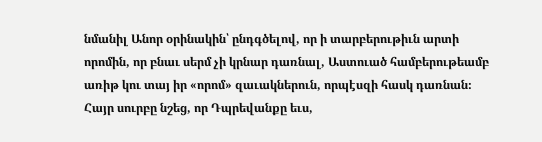նմանիլ Անոր օրինակին՝ ընդգծելով, որ ի տարբերութիւն արտի որոմին, որ բնաւ սերմ չի կրնար դառնալ, Աստուած համբերութեամբ առիթ կու տայ իր «որոմ» զաւակներուն, որպէսզի հասկ դառնան։ Հայր սուրբը նշեց, որ Դպրեվանքը եւս,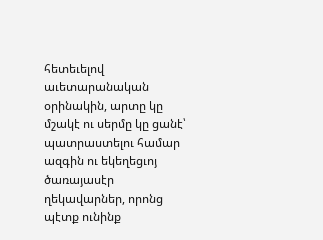հետեւելով աւետարանական օրինակին, արտը կը մշակէ ու սերմը կը ցանէ՝ պատրաստելու համար ազգին ու եկեղեցւոյ ծառայասէր ղեկավարներ, որոնց պէտք ունինք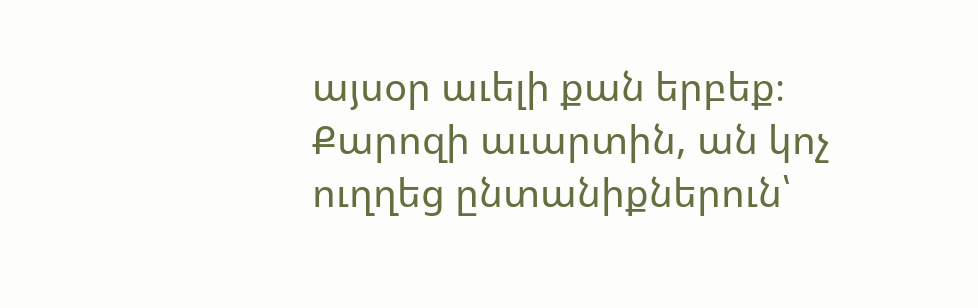այսօր աւելի քան երբեք։ Քարոզի աւարտին, ան կոչ ուղղեց ընտանիքներուն՝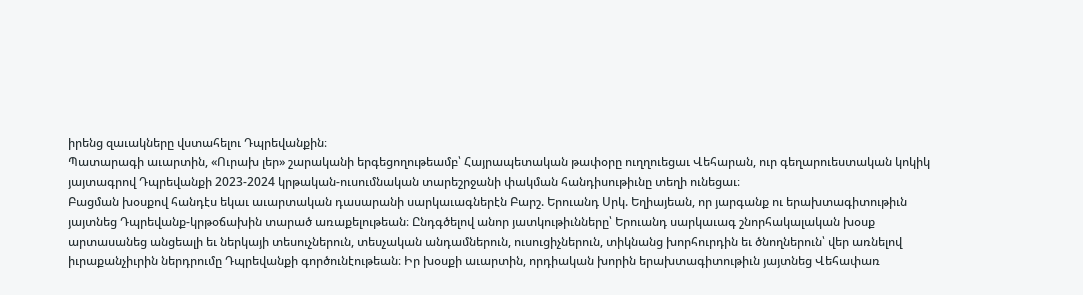իրենց զաւակները վստահելու Դպրեվանքին։
Պատարագի աւարտին, «Ուրախ լեր» շարականի երգեցողութեամբ՝ Հայրապետական թափօրը ուղղուեցաւ Վեհարան, ուր գեղարուեստական կոկիկ յայտագրով Դպրեվանքի 2023-2024 կրթական-ուսումնական տարեշրջանի փակման հանդիսութիւնը տեղի ունեցաւ։
Բացման խօսքով հանդէս եկաւ աւարտական դասարանի սարկաւագներէն Բարշ. Երուանդ Սրկ. Եղիայեան, որ յարգանք ու երախտագիտութիւն յայտնեց Դպրեվանք-կրթօճախին տարած առաքելութեան։ Ընդգծելով անոր յատկութիւնները՝ Երուանդ սարկաւագ շնորհակալական խօսք արտասանեց անցեալի եւ ներկայի տեսուչներուն, տեսչական անդամներուն, ուսուցիչներուն, տիկնանց խորհուրդին եւ ծնողներուն՝ վեր առնելով իւրաքանչիւրին ներդրումը Դպրեվանքի գործունէութեան։ Իր խօսքի աւարտին, որդիական խորին երախտագիտութիւն յայտնեց Վեհափառ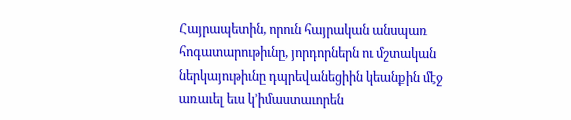Հայրապետին, որուն հայրական անսպառ հոգատարութիւնը, յորդորներն ու մշտական ներկայութիւնը դպրեվանեցիին կեանքին մէջ առաւել եւս կ՚իմաստաւորեն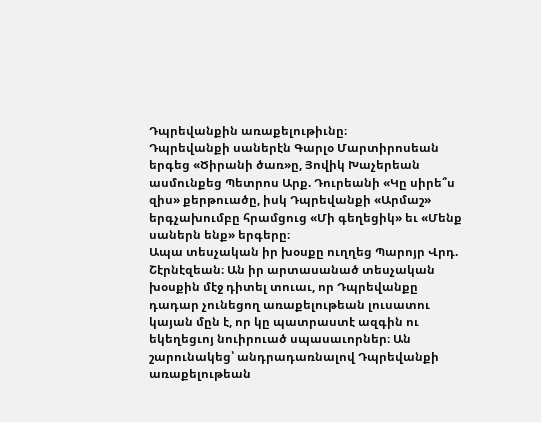Դպրեվանքին առաքելութիւնը։
Դպրեվանքի սաներէն Գարլօ Մարտիրոսեան երգեց «Ծիրանի ծառ»ը, Յովիկ Խաչերեան ասմունքեց Պետրոս Արք. Դուրեանի «Կը սիրե՞ս զիս» քերթուածը, իսկ Դպրեվանքի «Արմաշ» երգչախումբը հրամցուց «Մի գեղեցիկ» եւ «Մենք սաներն ենք» երգերը։
Ապա տեսչական իր խօսքը ուղղեց Պարոյր Վրդ. Շէրնէզեան։ Ան իր արտասանած տեսչական խօսքին մէջ դիտել տուաւ, որ Դպրեվանքը դադար չունեցող առաքելութեան լուսատու կայան մըն է, որ կը պատրաստէ ազգին ու եկեղեցւոյ նուիրուած սպասաւորներ։ Ան շարունակեց՝ անդրադառնալով Դպրեվանքի առաքելութեան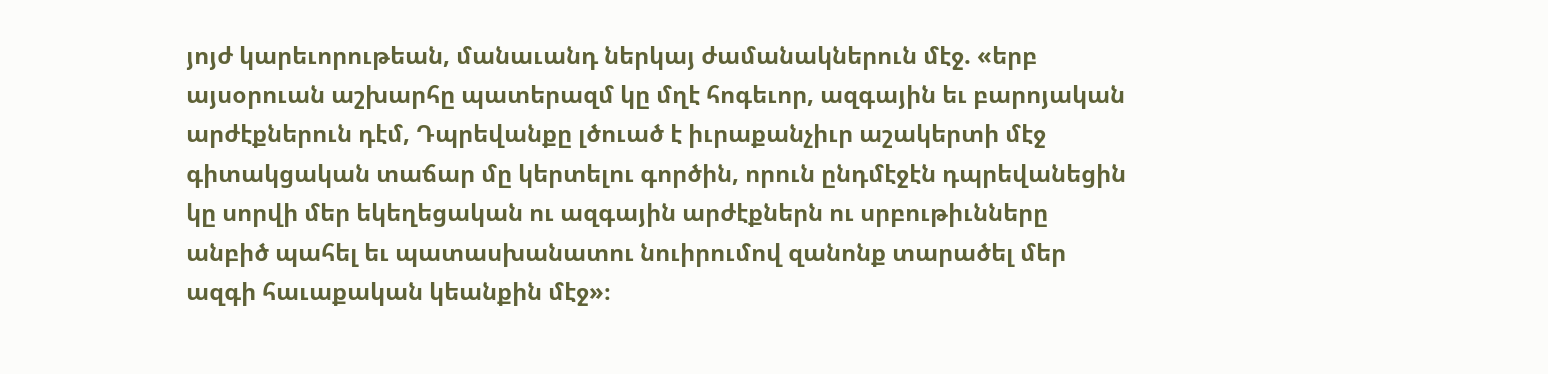յոյժ կարեւորութեան, մանաւանդ ներկայ ժամանակներուն մէջ. «երբ այսօրուան աշխարհը պատերազմ կը մղէ հոգեւոր, ազգային եւ բարոյական արժէքներուն դէմ, Դպրեվանքը լծուած է իւրաքանչիւր աշակերտի մէջ գիտակցական տաճար մը կերտելու գործին, որուն ընդմէջէն դպրեվանեցին կը սորվի մեր եկեղեցական ու ազգային արժէքներն ու սրբութիւնները անբիծ պահել եւ պատասխանատու նուիրումով զանոնք տարածել մեր ազգի հաւաքական կեանքին մէջ»։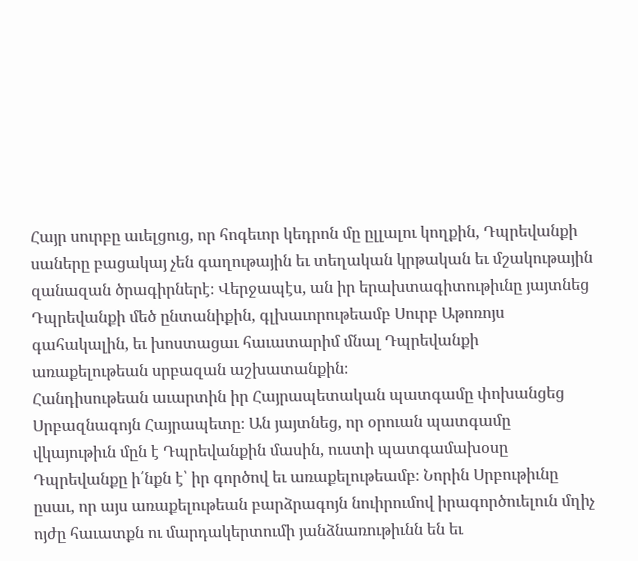Հայր սուրբը աւելցուց, որ հոգեւոր կեդրոն մը ըլլալու կողքին, Դպրեվանքի սաները բացակայ չեն գաղութային եւ տեղական կրթական եւ մշակութային զանազան ծրագիրներէ։ Վերջապէս, ան իր երախտագիտութիւնը յայտնեց Դպրեվանքի մեծ ընտանիքին, գլխաւորութեամբ Սուրբ Աթոռոյս գահակալին, եւ խոստացաւ հաւատարիմ մնալ Դպրեվանքի առաքելութեան սրբազան աշխատանքին։
Հանդիսութեան աւարտին իր Հայրապետական պատգամը փոխանցեց Սրբազնագոյն Հայրապետը։ Ան յայտնեց, որ օրուան պատգամը վկայութիւն մըն է Դպրեվանքին մասին, ուստի պատգամախօսը Դպրեվանքը ի՛նքն է՝ իր գործով եւ առաքելութեամբ։ Նորին Սրբութիւնը ըսաւ, որ այս առաքելութեան բարձրագոյն նուիրումով իրագործուելուն մղիչ ոյժը հաւատքն ու մարդակերտումի յանձնառութիւնն են եւ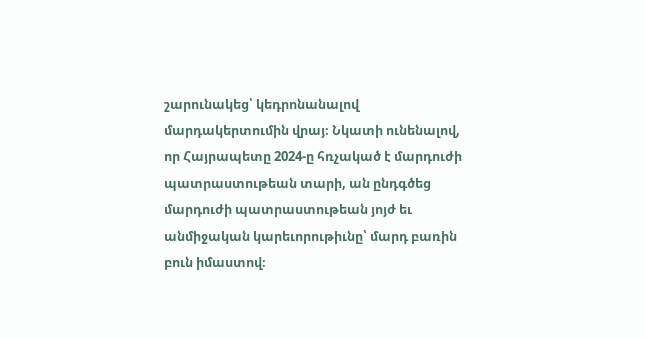շարունակեց՝ կեդրոնանալով մարդակերտումին վրայ։ Նկատի ունենալով, որ Հայրապետը 2024-ը հռչակած է մարդուժի պատրաստութեան տարի, ան ընդգծեց մարդուժի պատրաստութեան յոյժ եւ անմիջական կարեւորութիւնը՝ մարդ բառին բուն իմաստով։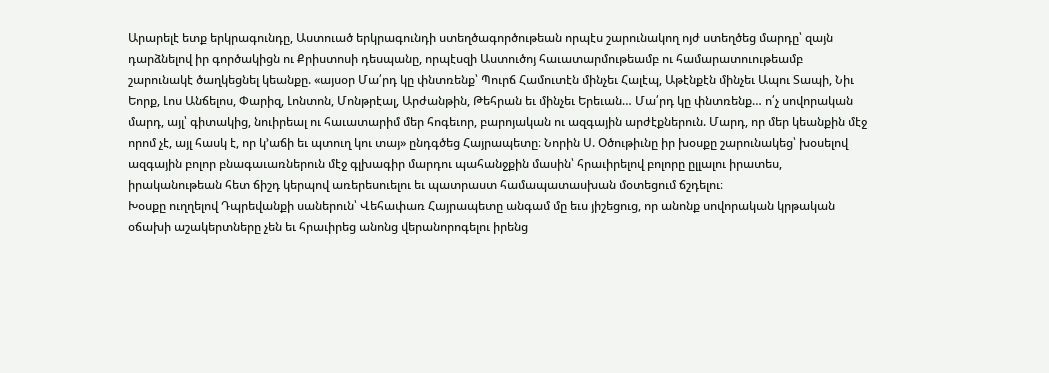Արարելէ ետք երկրագունդը, Աստուած երկրագունդի ստեղծագործութեան որպէս շարունակող ոյժ ստեղծեց մարդը՝ զայն դարձնելով իր գործակիցն ու Քրիստոսի դեսպանը, որպէսզի Աստուծոյ հաւատարմութեամբ ու համարատուութեամբ շարունակէ ծաղկեցնել կեանքը. «այսօր Մա՛րդ կը փնտռենք՝ Պուրճ Համուտէն մինչեւ Հալէպ, Աթէնքէն մինչեւ Ապու Տապի, Նիւ Եորք, Լոս Անճելոս, Փարիզ, Լոնտոն, Մոնթրէալ, Արժանթին, Թեհրան եւ մինչեւ Երեւան… Մա՛րդ կը փնտռենք… ո՛չ սովորական մարդ, այլ՝ գիտակից, նուիրեալ ու հաւատարիմ մեր հոգեւոր, բարոյական ու ազգային արժէքներուն. Մարդ, որ մեր կեանքին մէջ որոմ չէ, այլ հասկ է, որ կ՚աճի եւ պտուղ կու տայ» ընդգծեց Հայրապետը։ Նորին Ս. Օծութիւնը իր խօսքը շարունակեց՝ խօսելով ազգային բոլոր բնագաւառներուն մէջ գլխագիր մարդու պահանջքին մասին՝ հրաւիրելով բոլորը ըլլալու իրատես, իրականութեան հետ ճիշդ կերպով առերեսուելու եւ պատրաստ համապատասխան մօտեցում ճշդելու։
Խօսքը ուղղելով Դպրեվանքի սաներուն՝ Վեհափառ Հայրապետը անգամ մը եւս յիշեցուց, որ անոնք սովորական կրթական օճախի աշակերտները չեն եւ հրաւիրեց անոնց վերանորոգելու իրենց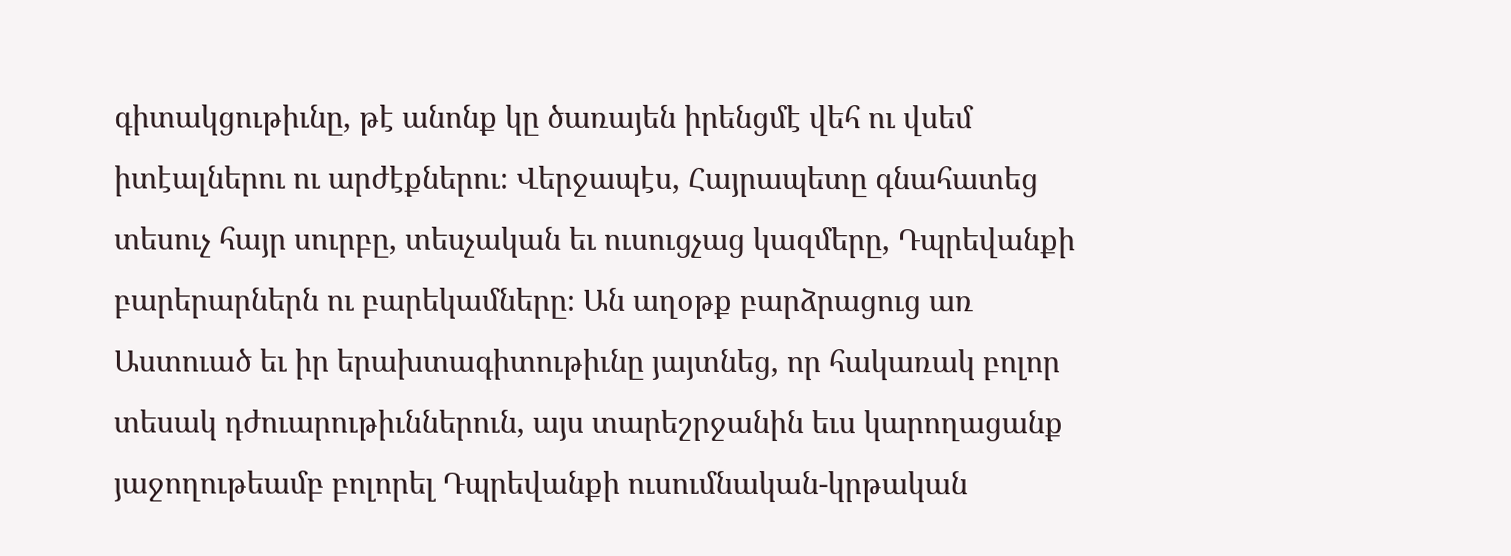գիտակցութիւնը, թէ անոնք կը ծառայեն իրենցմէ վեհ ու վսեմ իտէալներու ու արժէքներու։ Վերջապէս, Հայրապետը գնահատեց տեսուչ հայր սուրբը, տեսչական եւ ուսուցչաց կազմերը, Դպրեվանքի բարերարներն ու բարեկամները։ Ան աղօթք բարձրացուց առ Աստուած եւ իր երախտագիտութիւնը յայտնեց, որ հակառակ բոլոր տեսակ դժուարութիւններուն, այս տարեշրջանին եւս կարողացանք յաջողութեամբ բոլորել Դպրեվանքի ուսումնական-կրթական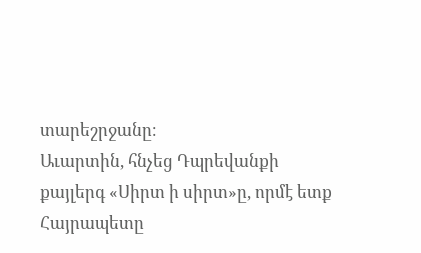տարեշրջանը։
Աւարտին, հնչեց Դպրեվանքի քայլերգ «Սիրտ ի սիրտ»ը, որմէ ետք Հայրապետը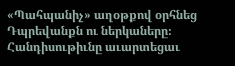«Պահպանիչ» աղօթքով օրհնեց Դպրեվանքն ու ներկաները։ Հանդիսութիւնը աւարտեցաւ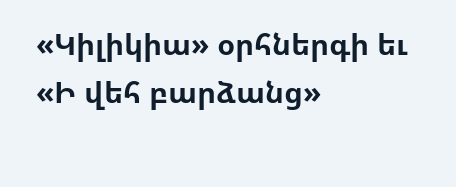«Կիլիկիա» օրհներգի եւ «Ի վեհ բարձանց»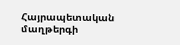Հայրապետական մաղթերգի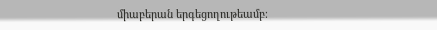միաբերան երգեցողութեամբ։